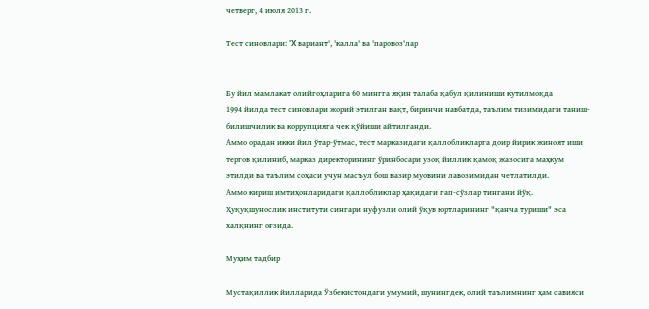четверг, 4 июля 2013 г.

Тест синовлари: 'X вариант', 'калла' ва 'паровоз'лар


Бу йил мамлакат олийгоҳларига 60 мингга яқин талаба қабул қилиниши кутилмоқда
1994 йилда тест синовлари жорий этилган вақт, биринчи навбатда, таълим тизимидаги таниш-билишчилик ва коррупцияга чек қўйиши айтилганди.
Аммо орадан икки йил ўтар-ўтмас, тест марказидаги қаллобликларга доир йирик жиноят иши тергов қилиниб, марказ директорининг ўринбосари узоқ йиллик қамоқ жазосига маҳкум этилди ва таълим соҳаси учун масъул бош вазир муовини лавозимидан четлатилди.
Аммо кириш имтиҳонларидаги қаллобликлар ҳақидаги гап-сўзлар тингани йўқ.
Ҳуқуқшунослик институти сингари нуфузли олий ўқув юртларининг "қанча туриши" эса халқнинг оғзида.

Муҳим тадбир

Мустақиллик йилларида Ўзбекистондаги умумий, шунингдек, олий таълимнинг ҳам савияси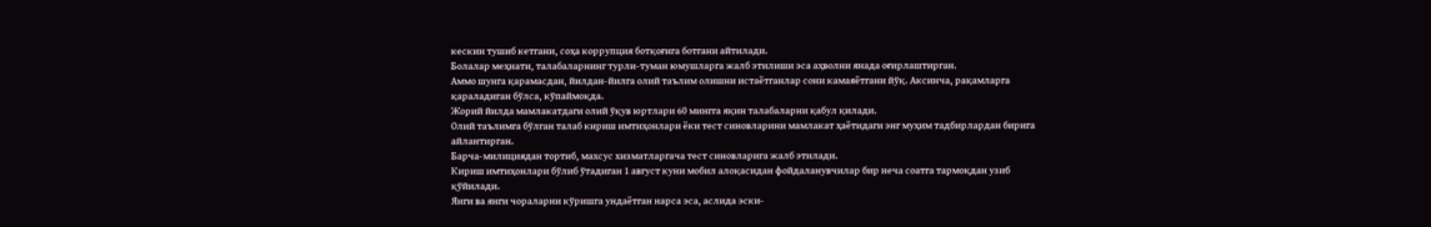кескин тушиб кетгани, соҳа коррупция ботқоғига ботгани айтилади.
Болалар меҳнати, талабаларнинг турли-туман юмушларга жалб этилиши эса аҳволни янада оғирлаштирган.
Аммо шунга қарамасдан, йилдан-йилга олий таълим олишни истаётганлар сони камаяётгани йўқ. Аксинча, рақамларга қараладиган бўлса, кўпаймоқда.
Жорий йилда мамлакатдаги олий ўқув юртлари 60 мингга яқин талабаларни қабул қилади.
Олий таълимга бўлган талаб кириш имтиҳонлари ёки тест синовларини мамлакат ҳаётидаги энг муҳим тадбирлардан бирига айлантирган.
Барча-милициядан тортиб, махсус хизматларгача тест синовларига жалб этилади.
Кириш имтиҳонлари бўлиб ўтадиган 1 август куни мобил алоқасидан фойдаланувчилар бир неча соатга тармоқдан узиб қўйилади.
Янги ва янги чораларни кўришга ундаётган нарса эса, аслида эски-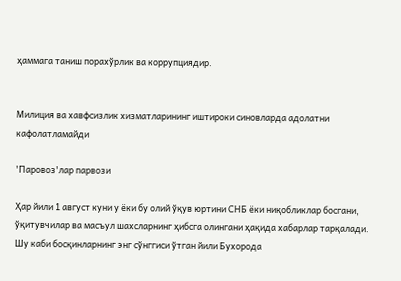ҳаммага таниш порахўрлик ва коррупциядир.


Милиция ва хавфсизлик хизматларининг иштироки синовларда адолатни кафолатламайди

'Паровоз'лар парвози

Ҳар йили 1 август куни у ёки бу олий ўқув юртини СНБ ёки ниқобликлар босгани, ўқитувчилар ва масъул шахсларнинг ҳибсга олингани ҳақида хабарлар тарқалади.
Шу каби босқинларнинг энг сўнггиси ўтган йили Бухорода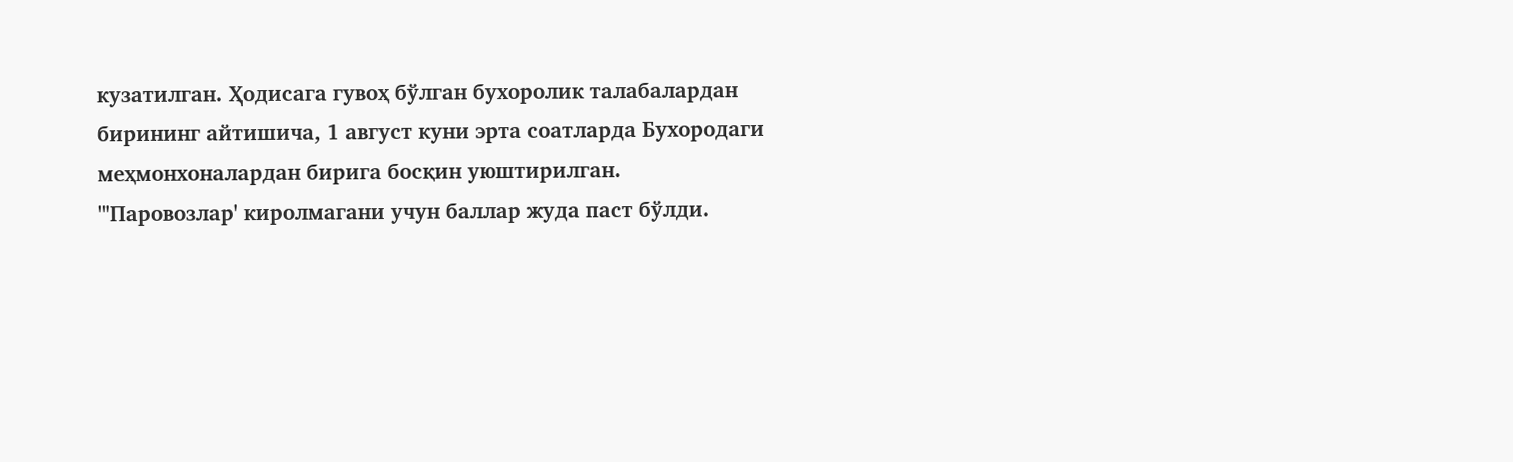кузатилган. Ҳодисага гувоҳ бўлган бухоролик талабалардан бирининг айтишича, 1 август куни эрта соатларда Бухородаги меҳмонхоналардан бирига босқин уюштирилган.
"'Паровозлар' киролмагани учун баллар жуда паст бўлди.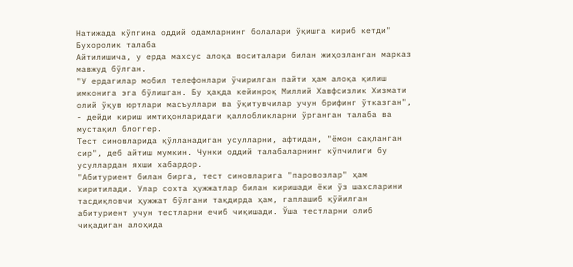Натижада кўпгина оддий одамларнинг болалари ўқишга кириб кетди"
Бухоролик талаба
Айтилишича, у ерда махсус алоқа воситалари билан жиҳозланган марказ мавжуд бўлган.
"У ердагилар мобил телефонлари ўчирилган пайти ҳам алоқа қилиш имконига эга бўлишган. Бу ҳақда кейинроқ Миллий Хавфсизлик Хизмати олий ўқув юртлари масъуллари ва ўқитувчилар учун брифинг ўтказган", - дейди кириш имтиҳонларидаги қаллобликларни ўрганган талаба ва мустақил блоггер.
Тест синовларида қўлланадиган усулларни, афтидан, "ёмон сақланган сир", деб айтиш мумкин. Чунки оддий талабаларнинг кўпчилиги бу усуллардан яхши хабардор.
"Абитуриент билан бирга, тест синовларига "паровозлар" ҳам киритилади. Улар сохта ҳужжатлар билан киришади ёки ўз шахсларини тасдиқловчи ҳужжат бўлгани тақдирда ҳам, гаплашиб қўйилган абитуриент учун тестларни ечиб чиқишади. Ўша тестларни олиб чиқадиган алоҳида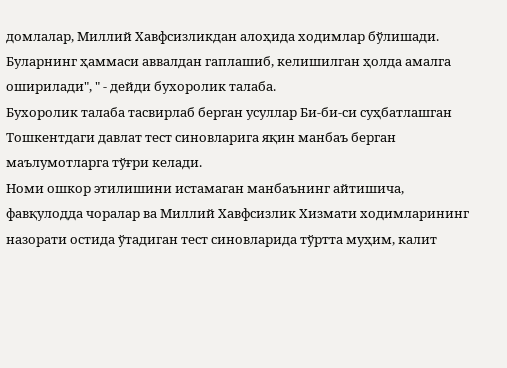домлалар, Миллий Хавфсизликдан алоҳида ходимлар бўлишади. Буларнинг ҳаммаси аввалдан гаплашиб, келишилган ҳолда амалга оширилади", " - дейди бухоролик талаба.
Бухоролик талаба тасвирлаб берган усуллар Би-би-си суҳбатлашган Тошкентдаги давлат тест синовларига яқин манбаъ берган маълумотларга тўғри келади.
Номи ошкор этилишини истамаган манбаънинг айтишича, фавқулодда чоралар ва Миллий Хавфсизлик Хизмати ходимларининг назорати остида ўтадиган тест синовларида тўртта муҳим, калит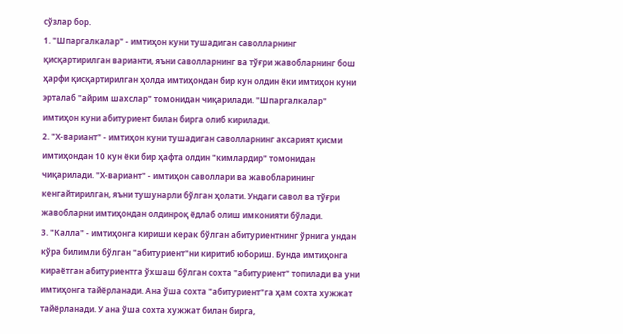сўзлар бор.
1. "Шпаргалкалар" - имтиҳон куни тушадиган саволларнинг қисқартирилган варианти, яъни саволларнинг ва тўғри жавобларнинг бош ҳарфи қисқартирилган ҳолда имтиҳондан бир кун олдин ёки имтиҳон куни эрталаб "айрим шахслар" томонидан чиқарилади. "Шпаргалкалар" имтиҳон куни абитуриент билан бирга олиб кирилади.
2. "Х-вариант" - имтиҳон куни тушадиган саволларнинг аксарият қисми имтиҳондан 10 кун ёки бир ҳафта олдин "кимлардир" томонидан чиқарилади. "Х-вариант" - имтиҳон саволлари ва жавобларининг кенгайтирилган, яъни тушунарли бўлган ҳолати. Ундаги савол ва тўғри жавобларни имтиҳондан олдинроқ ёдлаб олиш имконияти бўлади.
3. "Калла" - имтиҳонга кириши керак бўлган абитуриентнинг ўрнига ундан кўра билимли бўлган "абитуриент"ни киритиб юбориш. Бунда имтиҳонга кираётган абитуриентга ўхшаш бўлган сохта "абитуриент" топилади ва уни имтиҳонга тайёрланади. Ана ўша сохта "абитуриент"га ҳам сохта хужжат тайёрланади. У ана ўша сохта хужжат билан бирга,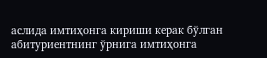аслида имтиҳонга кириши керак бўлган абитуриентнинг ўрнига имтиҳонга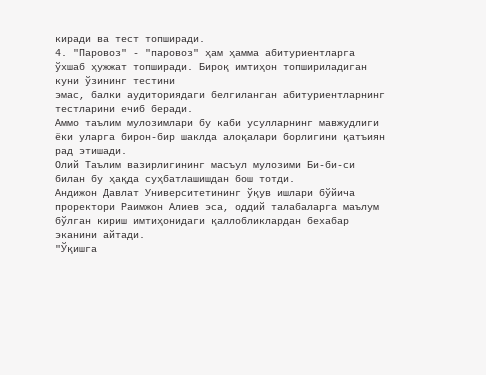киради ва тест топширади.
4. "Паровоз" - "паровоз" ҳам ҳамма абитуриентларга ўхшаб ҳужжат топширади. Бироқ имтиҳон топшириладиган куни ўзининг тестини
эмас, балки аудиториядаги белгиланган абитуриентларнинг тестларини ечиб беради.
Аммо таълим мулозимлари бу каби усулларнинг мавжудлиги ёки уларга бирон-бир шаклда алоқалари борлигини қатъиян рад этишади.
Олий Таълим вазирлигининг масъул мулозими Би-би-си билан бу ҳақда суҳбатлашишдан бош тотди.
Андижон Давлат Университетининг ўқув ишлари бўйича проректори Раимжон Алиев эса, оддий талабаларга маълум бўлган кириш имтиҳонидаги қаллобликлардан бехабар эканини айтади.
"Ўқишга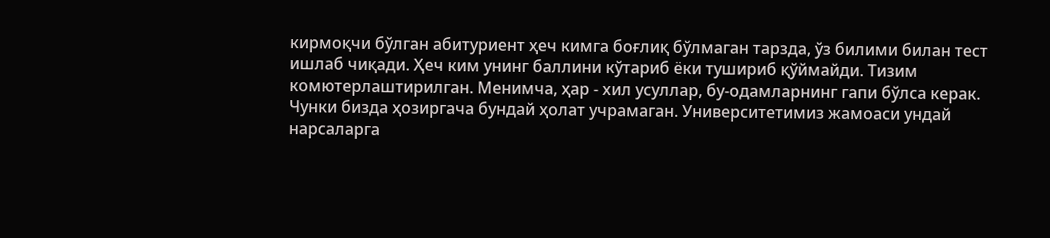кирмоқчи бўлган абитуриент ҳеч кимга боғлиқ бўлмаган тарзда, ўз билими билан тест ишлаб чиқади. Ҳеч ким унинг баллини кўтариб ёки тушириб қўймайди. Тизим комютерлаштирилган. Менимча, ҳар - хил усуллар, бу-одамларнинг гапи бўлса керак. Чунки бизда ҳозиргача бундай ҳолат учрамаган. Университетимиз жамоаси ундай нарсаларга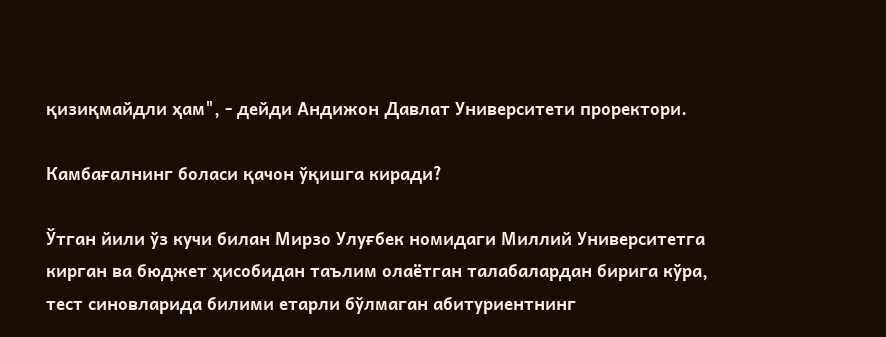қизиқмайдли ҳам", - дейди Андижон Давлат Университети проректори.

Камбағалнинг боласи қачон ўқишга киради?

Ўтган йили ўз кучи билан Мирзо Улуғбек номидаги Миллий Университетга кирган ва бюджет ҳисобидан таълим олаётган талабалардан бирига кўра, тест синовларида билими етарли бўлмаган абитуриентнинг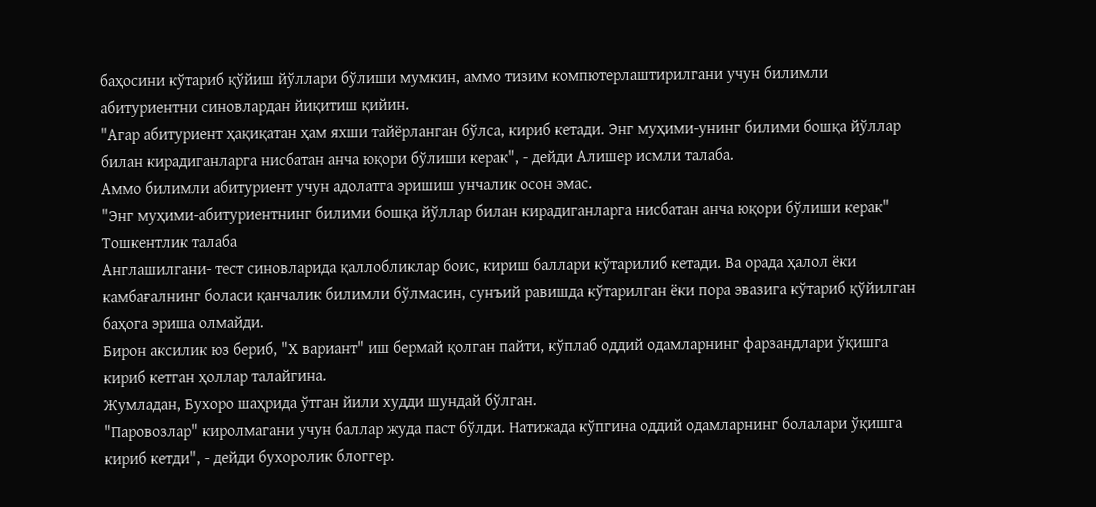баҳосини кўтариб қўйиш йўллари бўлиши мумкин, аммо тизим компютерлаштирилгани учун билимли абитуриентни синовлардан йиқитиш қийин.
"Агар абитуриент ҳақиқатан ҳам яхши тайёрланган бўлса, кириб кетади. Энг муҳими-унинг билими бошқа йўллар билан кирадиганларга нисбатан анча юқори бўлиши керак", - дейди Алишер исмли талаба.
Аммо билимли абитуриент учун адолатга эришиш унчалик осон эмас.
"Энг муҳими-абитуриентнинг билими бошқа йўллар билан кирадиганларга нисбатан анча юқори бўлиши керак"
Тошкентлик талаба
Англашилгани- тест синовларида қаллобликлар боис, кириш баллари кўтарилиб кетади. Ва орада ҳалол ёки камбағалнинг боласи қанчалик билимли бўлмасин, сунъий равишда кўтарилган ёки пора эвазига кўтариб қўйилган баҳога эриша олмайди.
Бирон аксилик юз бериб, "Х вариант" иш бермай қолган пайти, кўплаб оддий одамларнинг фарзандлари ўқишга кириб кетган ҳоллар талайгина.
Жумладан, Бухоро шаҳрида ўтган йили худди шундай бўлган.
"Паровозлар" киролмагани учун баллар жуда паст бўлди. Натижада кўпгина оддий одамларнинг болалари ўқишга кириб кетди", - дейди бухоролик блоггер.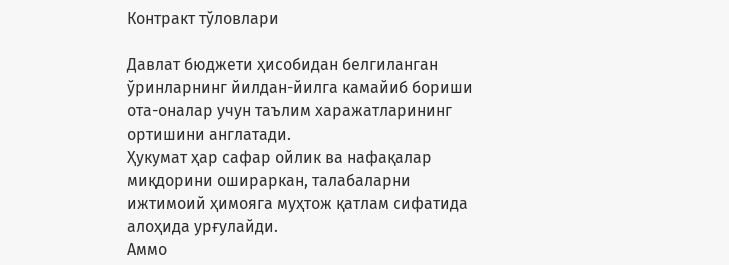Контракт тўловлари

Давлат бюджети ҳисобидан белгиланган ўринларнинг йилдан-йилга камайиб бориши ота-оналар учун таълим харажатларининг ортишини англатади.
Ҳукумат ҳар сафар ойлик ва нафақалар миқдорини ошираркан, талабаларни ижтимоий ҳимояга муҳтож қатлам сифатида алоҳида урғулайди.
Аммо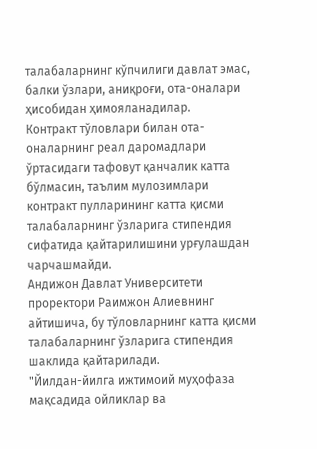талабаларнинг кўпчилиги давлат эмас, балки ўзлари, аниқроғи, ота-оналари ҳисобидан ҳимояланадилар.
Контракт тўловлари билан ота-оналарнинг реал даромадлари ўртасидаги тафовут қанчалик катта бўлмасин, таълим мулозимлари контракт пулларининг катта қисми талабаларнинг ўзларига стипендия сифатида қайтарилишини урғулашдан чарчашмайди.
Андижон Давлат Университети проректори Раимжон Алиевнинг айтишича, бу тўловларнинг катта қисми талабаларнинг ўзларига стипендия шаклида қайтарилади.
"Йилдан-йилга ижтимоий муҳофаза мақсадида ойликлар ва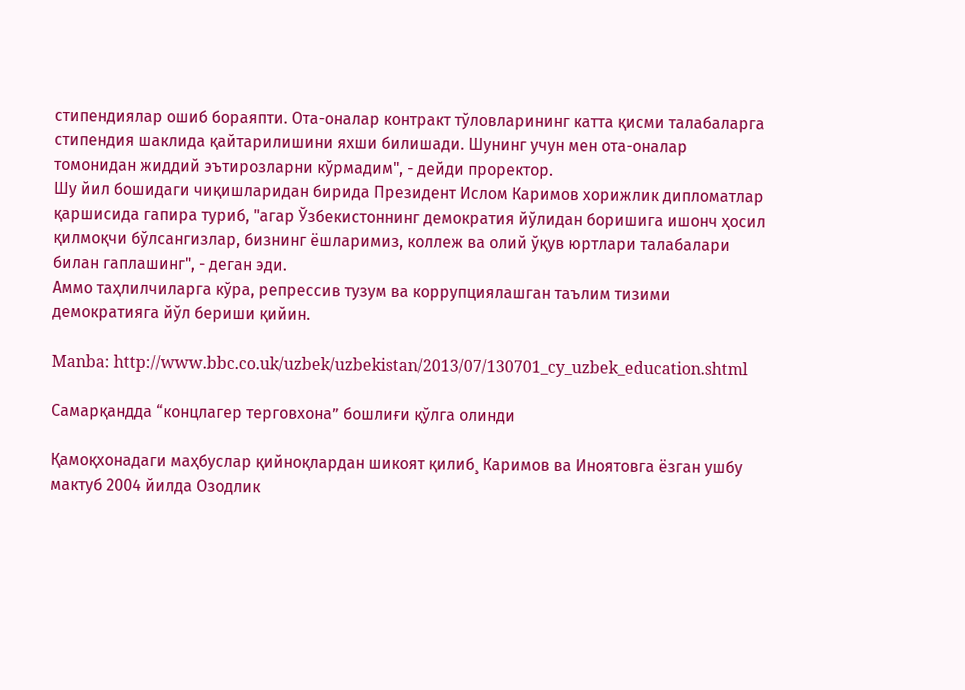стипендиялар ошиб бораяпти. Ота-оналар контракт тўловларининг катта қисми талабаларга стипендия шаклида қайтарилишини яхши билишади. Шунинг учун мен ота-оналар томонидан жиддий эътирозларни кўрмадим", - дейди проректор.
Шу йил бошидаги чиқишларидан бирида Президент Ислом Каримов хорижлик дипломатлар қаршисида гапира туриб, "агар Ўзбекистоннинг демократия йўлидан боришига ишонч ҳосил қилмоқчи бўлсангизлар, бизнинг ёшларимиз, коллеж ва олий ўқув юртлари талабалари билан гаплашинг", - деган эди.
Аммо таҳлилчиларга кўра, репрессив тузум ва коррупциялашган таълим тизими демократияга йўл бериши қийин.

Manba: http://www.bbc.co.uk/uzbek/uzbekistan/2013/07/130701_cy_uzbek_education.shtml

Самарқандда “концлагер терговхона” бошлиғи қўлга олинди

Қамоқхонадаги маҳбуслар қийноқлардан шикоят қилиб¸ Каримов ва Иноятовга ëзган ушбу мактуб 2004 йилда Озодлик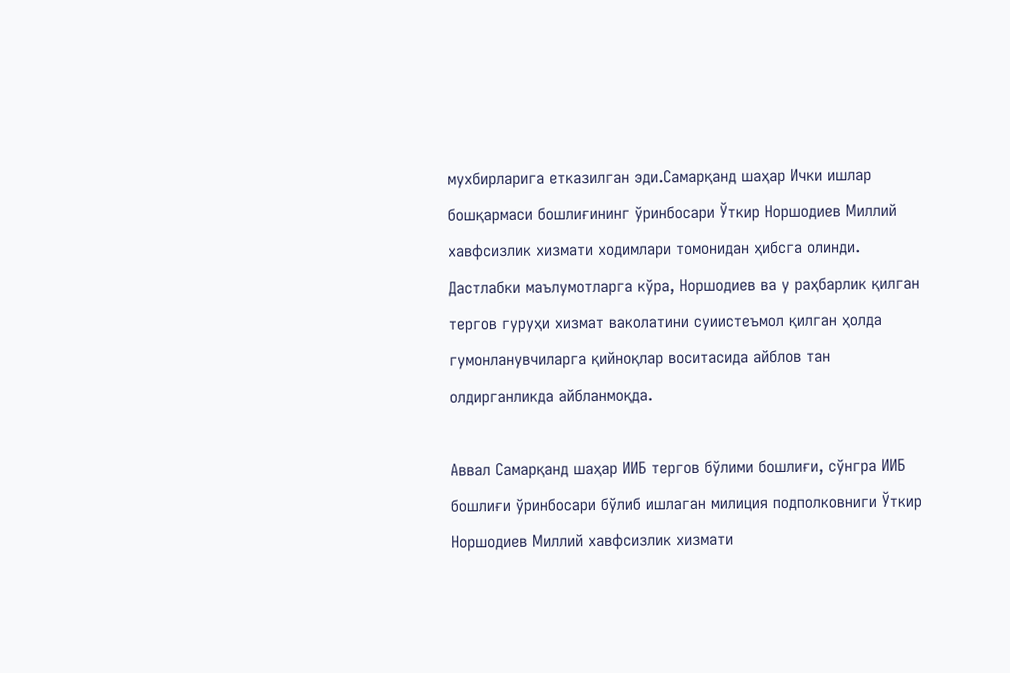мухбирларига етказилган эди.Самарқанд шаҳар Ички ишлар бошқармаси бошлиғининг ўринбосари Ўткир Норшодиев Миллий хавфсизлик хизмати ходимлари томонидан ҳибсга олинди. Дастлабки маълумотларга кўра, Норшодиев ва у раҳбарлик қилган тергов гуруҳи хизмат ваколатини суиистеъмол қилган ҳолда гумонланувчиларга қийноқлар воситасида айблов тан олдирганликда айбланмоқда.

Аввал Самарқанд шаҳар ИИБ тергов бўлими бошлиғи, сўнгра ИИБ бошлиғи ўринбосари бўлиб ишлаган милиция подполковниги Ўткир Норшодиев Миллий хавфсизлик хизмати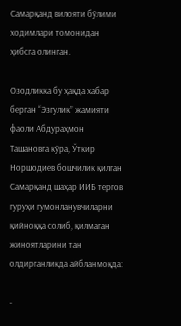Самарқанд вилояти бўлими ходимлари томонидан ҳибсга олинган.

Озодликка бу ҳақда хабар берган “Эзгулик” жамияти фаоли Абдураҳмон Ташановга кўра, Ўткир Норшодиев бошчилик қилган Самарқанд шаҳар ИИБ тергов гуруҳи гумонланувчиларни қийноққа солиб, қилмаган жиноятларини тан олдирганликда айбланмоқда:

-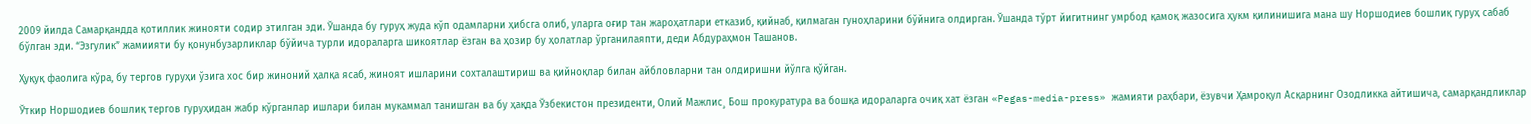2009 йилда Самарқандда қотиллик жинояти содир этилган эди. Ўшанда бу гуруҳ жуда кўп одамларни ҳибсга олиб, уларга оғир тан жароҳатлари етказиб, қийнаб, қилмаган гуноҳларини бўйнига олдирган. Ўшанда тўрт йигитнинг умрбод қамоқ жазосига ҳукм қилинишига мана шу Норшодиев бошлиқ гуруҳ сабаб бўлган эди. “Эзгулик” жамиияти бу қонунбузарликлар бўйича турли идораларга шикоятлар ёзган ва ҳозир бу ҳолатлар ўрганилаяпти, деди Абдураҳмон Ташанов.

Ҳуқуқ фаолига кўра, бу тергов гуруҳи ўзига хос бир жиноний ҳалқа ясаб, жиноят ишларини сохталаштириш ва қийноқлар билан айбловларни тан олдиришни йўлга қўйган.

Ўткир Норшодиев бошлиқ тергов гуруҳидан жабр кўрганлар ишлари билан мукаммал танишган ва бу ҳақда Ўзбекистон президенти, Олий Мажлис¸ Бош прокуратура ва бошқа идораларга очиқ хат ёзган «Pegas-media-press» жамияти раҳбари, ёзувчи Ҳамроқул Асқарнинг Озодликка айтишича, самарқандликлар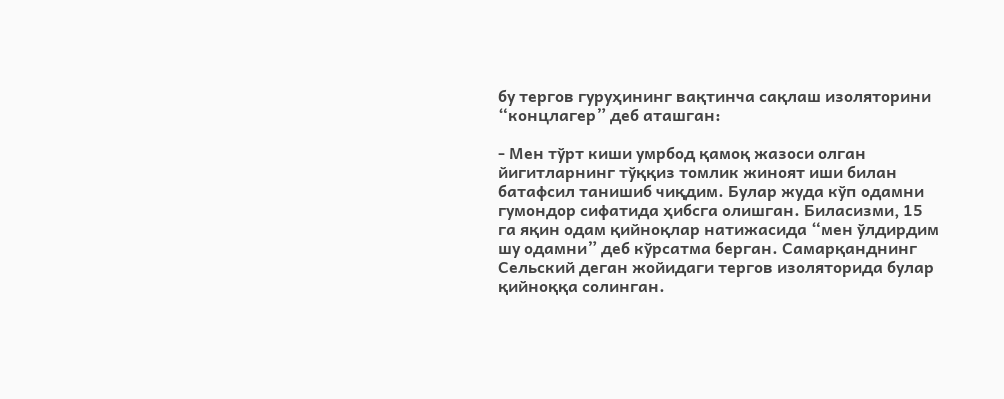бу тергов гуруҳининг вақтинча сақлаш изоляторини “концлагер” деб аташган:

- Мен тўрт киши умрбод қамоқ жазоси олган йигитларнинг тўққиз томлик жиноят иши билан батафсил танишиб чиқдим. Булар жуда кўп одамни гумондор сифатида ҳибсга олишган. Биласизми, 15 га яқин одам қийноқлар натижасида “мен ўлдирдим шу одамни” деб кўрсатма берган. Самарқанднинг Сельский деган жойидаги тергов изоляторида булар қийноққа солинган.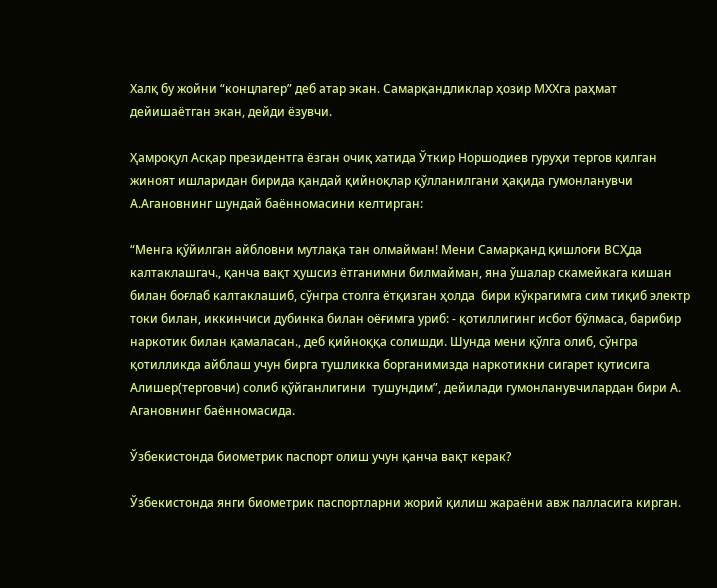Халқ бу жойни “концлагер” деб атар экан. Самарқандликлар ҳозир МХХга раҳмат дейишаётган экан, дейди ёзувчи.

Ҳамроқул Асқар президентга ёзган очиқ хатида Ўткир Норшодиев гуруҳи тергов қилган жиноят ишларидан бирида қандай қийноқлар қўлланилгани ҳақида гумонланувчи А.Агановнинг шундай баённомасини келтирган:

“Менга қўйилган айбловни мутлақа тан олмайман! Мени Самарқанд қишлоғи ВСҲда калтаклашгач., қанча вақт ҳушсиз ётганимни билмайман, яна ўшалар скамейкага кишан билан боғлаб калтаклашиб, сўнгра столга ётқизган ҳолда  бири кўкрагимга сим тиқиб электр токи билан, иккинчиси дубинка билан оёғимга уриб: - қотиллигинг исбот бўлмаса, барибир наркотик билан қамаласан., деб қийноққа солишди. Шунда мени қўлга олиб, сўнгра қотилликда айблаш учун бирга тушликка борганимизда наркотикни сигарет қутисига  Алишер(терговчи) солиб қўйганлигини  тушундим”, дейилади гумонланувчилардан бири А. Агановнинг баённомасида.

Ўзбекистонда биометрик паспорт олиш учун қанча вақт керак?

Ўзбекистонда янги биометрик паспортларни жорий қилиш жараёни авж палласига кирган.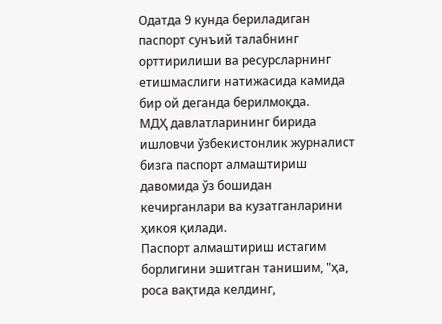Одатда 9 кунда бериладиган паспорт сунъий талабнинг орттирилиши ва ресурсларнинг етишмаслиги натижасида камида бир ой деганда берилмоқда.
МДҲ давлатларининг бирида ишловчи ўзбекистонлик журналист бизга паспорт алмаштириш давомида ўз бошидан кечирганлари ва кузатганларини ҳикоя қилади.
Паспорт алмаштириш истагим борлигини эшитган танишим, "ҳа, роса вақтида келдинг,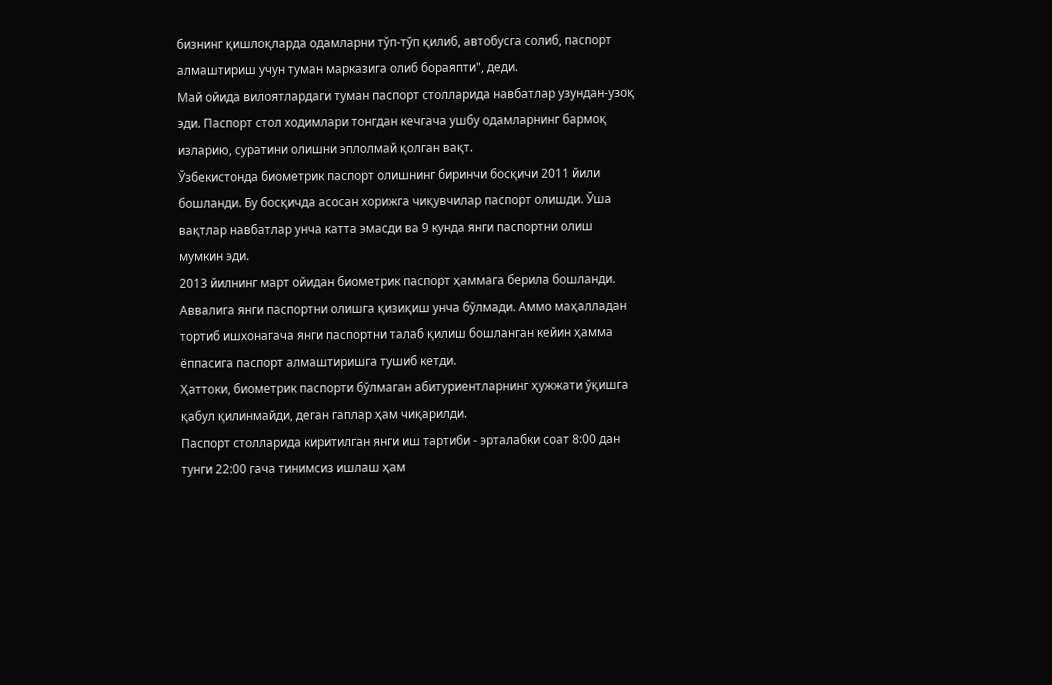бизнинг қишлоқларда одамларни тўп-тўп қилиб, автобусга солиб, паспорт алмаштириш учун туман марказига олиб бораяпти", деди.
Май ойида вилоятлардаги туман паспорт столларида навбатлар узундан-узоқ эди. Паспорт стол ходимлари тонгдан кечгача ушбу одамларнинг бармоқ изларию, суратини олишни эплолмай қолган вақт.
Ўзбекистонда биометрик паспорт олишнинг биринчи босқичи 2011 йили бошланди. Бу босқичда асосан хорижга чиқувчилар паспорт олишди. Ўша вақтлар навбатлар унча катта эмасди ва 9 кунда янги паспортни олиш мумкин эди.
2013 йилнинг март ойидан биометрик паспорт ҳаммага берила бошланди.
Аввалига янги паспортни олишга қизиқиш унча бўлмади. Аммо маҳалладан тортиб ишхонагача янги паспортни талаб қилиш бошланган кейин ҳамма ёппасига паспорт алмаштиришга тушиб кетди.
Ҳаттоки, биометрик паспорти бўлмаган абитуриентларнинг ҳужжати ўқишга қабул қилинмайди, деган гаплар ҳам чиқарилди.
Паспорт столларида киритилган янги иш тартиби - эрталабки соат 8:00 дан тунги 22:00 гача тинимсиз ишлаш ҳам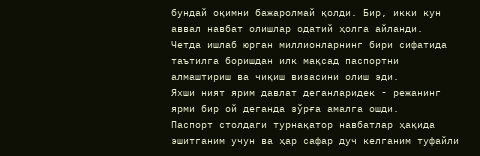бундай оқимни бажаролмай қолди. Бир, икки кун аввал навбат олишлар одатий ҳолга айланди.
Четда ишлаб юрган миллионларнинг бири сифатида таътилга боришдан илк мақсад паспортни алмаштириш ва чиқиш визасини олиш эди.
Яхши ният ярим давлат деганларидек - режанинг ярми бир ой деганда зўрға амалга ошди.
Паспорт столдаги турнақатор навбатлар ҳақида эшитганим учун ва ҳар сафар дуч келганим туфайли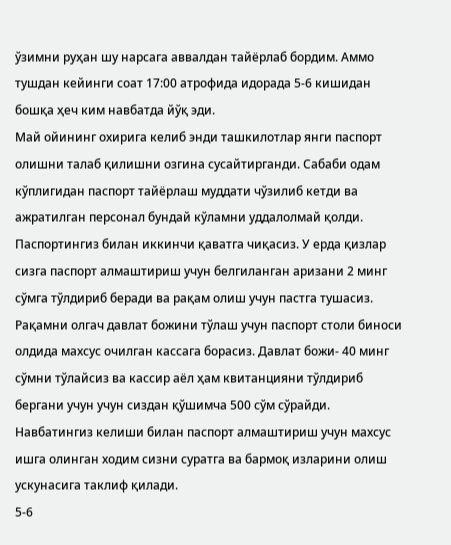ўзимни руҳан шу нарсага аввалдан тайёрлаб бордим. Аммо тушдан кейинги соат 17:00 атрофида идорада 5-6 кишидан бошқа ҳеч ким навбатда йўқ эди.
Май ойининг охирига келиб энди ташкилотлар янги паспорт олишни талаб қилишни озгина сусайтирганди. Сабаби одам кўплигидан паспорт тайёрлаш муддати чўзилиб кетди ва ажратилган персонал бундай кўламни уддалолмай қолди.
Паспортингиз билан иккинчи қаватга чиқасиз. У ерда қизлар сизга паспорт алмаштириш учун белгиланган аризани 2 минг сўмга тўлдириб беради ва рақам олиш учун пастга тушасиз.
Рақамни олгач давлат божини тўлаш учун паспорт столи биноси олдида махсус очилган кассага борасиз. Давлат божи- 40 минг сўмни тўлайсиз ва кассир аёл ҳам квитанцияни тўлдириб бергани учун учун сиздан қўшимча 500 сўм сўрайди.
Навбатингиз келиши билан паспорт алмаштириш учун махсус ишга олинган ходим сизни суратга ва бармоқ изларини олиш ускунасига таклиф қилади.
5-6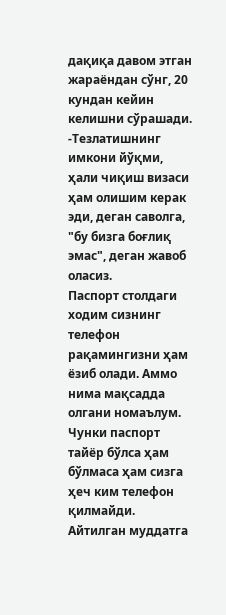дақиқа давом этган жараёндан сўнг, 20 кундан кейин келишни сўрашади.
-Тезлатишнинг имкони йўқми, ҳали чиқиш визаси ҳам олишим керак эди, деган саволга, "бу бизга боғлиқ эмас", деган жавоб оласиз.
Паспорт столдаги ходим сизнинг телефон рақамингизни ҳам ёзиб олади. Аммо нима мақсадда олгани номаълум. Чунки паспорт тайёр бўлса ҳам бўлмаса ҳам сизга ҳеч ким телефон қилмайди.
Айтилган муддатга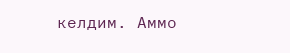келдим. Аммо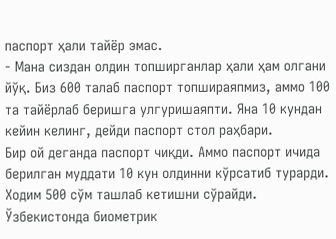паспорт ҳали тайёр эмас.
- Мана сиздан олдин топширганлар ҳали ҳам олгани йўқ. Биз 600 талаб паспорт топшираяпмиз, аммо 100 та тайёрлаб беришга улгуришаяпти. Яна 10 кундан кейин келинг, дейди паспорт стол раҳбари.
Бир ой деганда паспорт чиқди. Аммо паспорт ичида берилган муддати 10 кун олдинни кўрсатиб турарди. Ходим 500 сўм ташлаб кетишни сўрайди.
Ўзбекистонда биометрик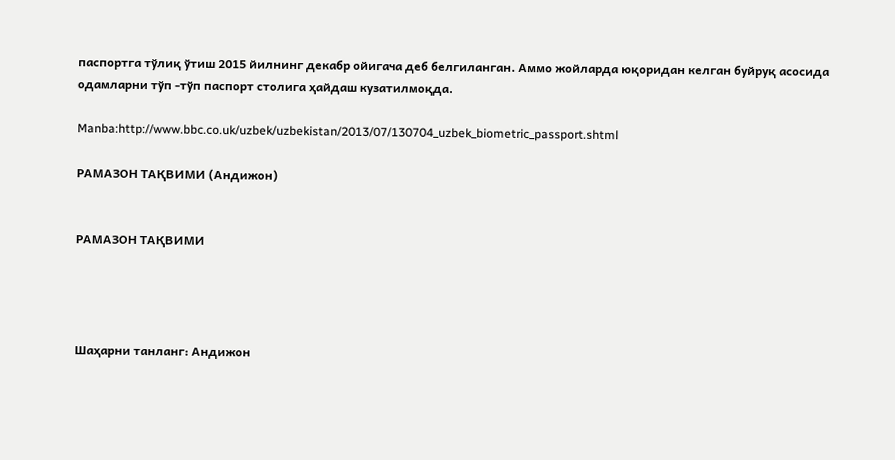паспортга тўлиқ ўтиш 2015 йилнинг декабр ойигача деб белгиланган. Аммо жойларда юқоридан келган буйруқ асосида одамларни тўп -тўп паспорт столига ҳайдаш кузатилмоқда.

Manba:http://www.bbc.co.uk/uzbek/uzbekistan/2013/07/130704_uzbek_biometric_passport.shtml

РАМАЗОН ТАҚВИМИ (Андижон)


РАМАЗОН ТАҚВИМИ




Шаҳарни танланг: Андижон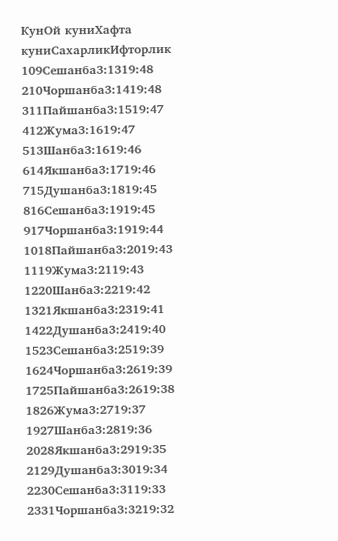КунОй куниХафта куниСахарликИфторлик
109Сешанба3:1319:48
210Чоршанба3:1419:48
311Пайшанба3:1519:47
412Жума3:1619:47
513Шанба3:1619:46
614Якшанба3:1719:46
715Душанба3:1819:45
816Сешанба3:1919:45
917Чоршанба3:1919:44
1018Пайшанба3:2019:43
1119Жума3:2119:43
1220Шанба3:2219:42
1321Якшанба3:2319:41
1422Душанба3:2419:40
1523Сешанба3:2519:39
1624Чоршанба3:2619:39
1725Пайшанба3:2619:38
1826Жума3:2719:37
1927Шанба3:2819:36
2028Якшанба3:2919:35
2129Душанба3:3019:34
2230Сешанба3:3119:33
2331Чоршанба3:3219:32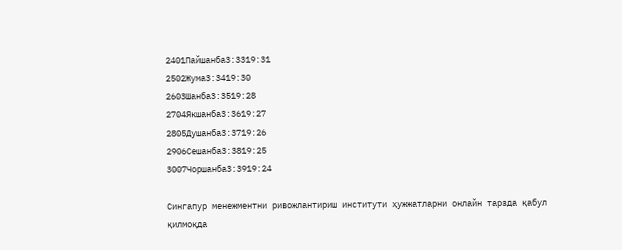2401Пайшанба3:3319:31
2502Жума3:3419:30
2603Шанба3:3519:28
2704Якшанба3:3619:27
2805Душанба3:3719:26
2906Сешанба3:3819:25
3007Чоршанба3:3919:24

Сингапур менежментни ривожлантириш институти ҳужжатларни онлайн тарзда қабул қилмоқда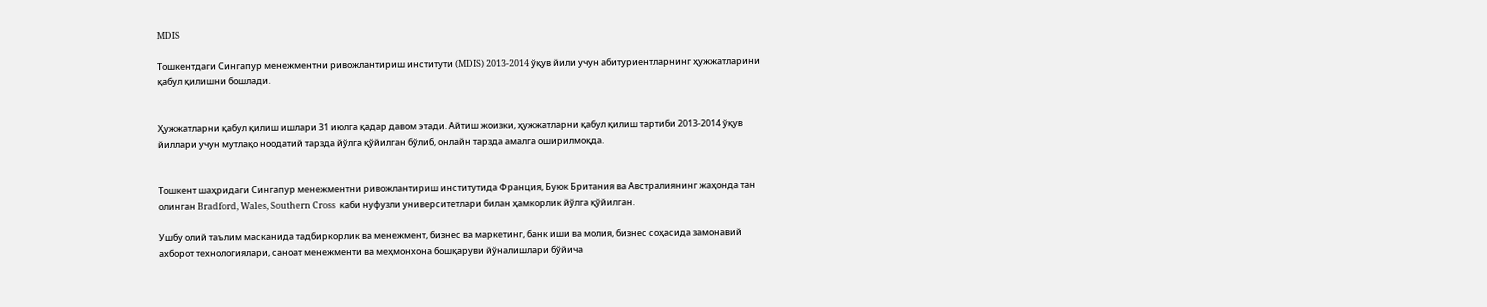MDIS

Тошкентдаги Сингапур менежментни ривожлантириш институти (MDIS) 2013-2014 ўқув йили учун абитуриентларнинг ҳужжатларини қабул қилишни бошлади.


Ҳужжатларни қабул қилиш ишлари 31 июлга қадар давом этади. Айтиш жоизки, ҳужжатларни қабул қилиш тартиби 2013-2014 ўқув йиллари учун мутлақо ноодатий тарзда йўлга қўйилган бўлиб, онлайн тарзда амалга оширилмоқда.


Тошкент шаҳридаги Сингапур менежментни ривожлантириш институтида Франция, Буюк Британия ва Австралиянинг жаҳонда тан олинган Bradford, Wales, Southern Cross  каби нуфузли университетлари билан ҳамкорлик йўлга қўйилган.

Ушбу олий таълим масканида тадбиркорлик ва менежмент, бизнес ва маркетинг, банк иши ва молия, бизнес соҳасида замонавий ахборот технологиялари, саноат менежменти ва меҳмонхона бошқаруви йўналишлари бўйича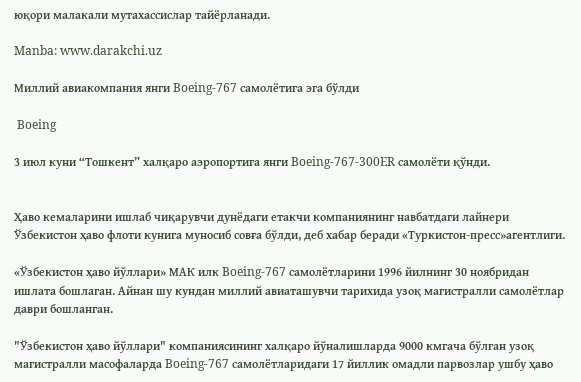юқори малакали мутахассислар тайёрланади.

Manba: www.darakchi.uz

Миллий авиакомпания янги Boeing-767 самолётига эга бўлди

 Boeing

3 июл куни “Тошкент” халқаро аэропортига янги Boeing-767-300ER самолёти қўнди.


Ҳаво кемаларини ишлаб чиқарувчи дунёдаги етакчи компаниянинг навбатдаги лайнери Ўзбекистон ҳаво флоти кунига муносиб совға бўлди, деб хабар беради «Туркистон-пресс»агентлиги.

«Ўзбекистон ҳаво йўллари» МАК илк Boeing-767 самолётларини 1996 йилнинг 30 ноябридан ишлата бошлаган. Айнан шу кундан миллий авиаташувчи тарихида узоқ магистралли самолётлар даври бошланган.

"Ўзбекистон ҳаво йўллари" компаниясининг халқаро йўналишларда 9000 кмгача бўлган узоқ магистралли масофаларда Boeing-767 самолётларидаги 17 йиллик омадли парвозлар ушбу ҳаво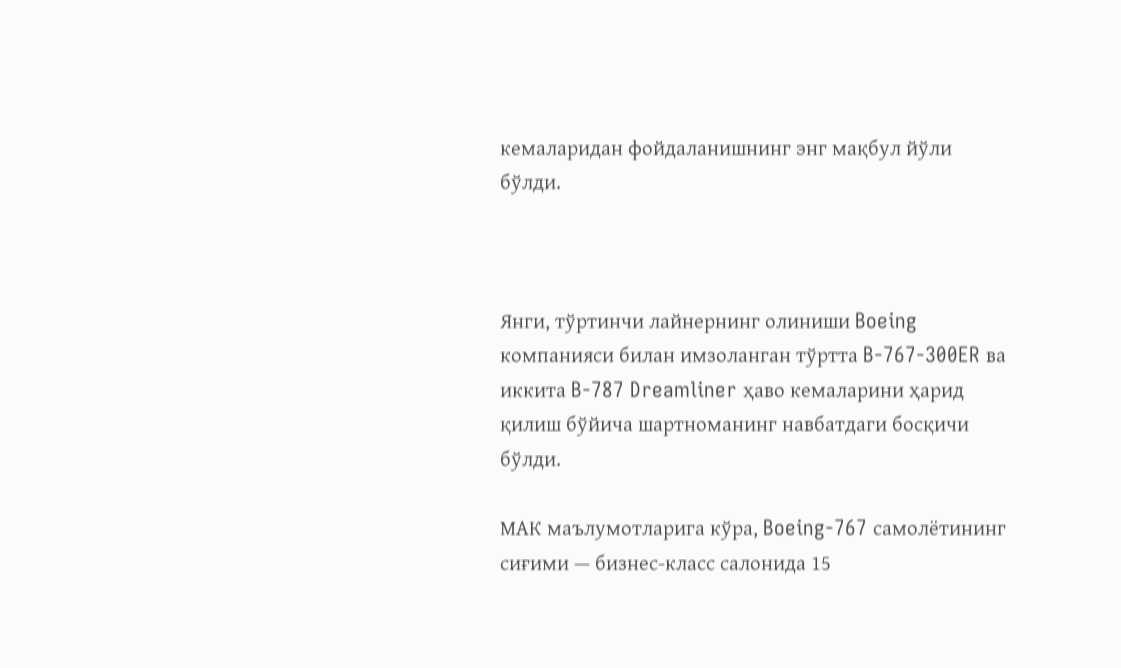кемаларидан фойдаланишнинг энг мақбул йўли бўлди.



Янги, тўртинчи лайнернинг олиниши Boeing компанияси билан имзоланган тўртта B-767-300ER ва иккита B-787 Dreamliner ҳаво кемаларини ҳарид қилиш бўйича шартноманинг навбатдаги босқичи бўлди.

МАК маълумотларига кўра, Boeing-767 самолётининг сиғими — бизнес-класс салонида 15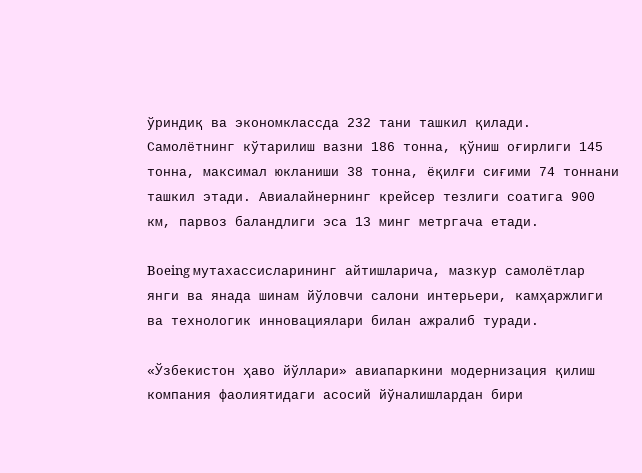ўриндиқ ва экономклассда 232 тани ташкил қилади. Самолётнинг кўтарилиш вазни 186 тонна, қўниш оғирлиги 145 тонна, максимал юкланиши 38 тонна, ёқилғи сиғими 74 тоннани ташкил этади. Авиалайнернинг крейсер тезлиги соатига 900 км, парвоз баландлиги эса 13 минг метргача етади.

Boeing мутахассисларининг айтишларича, мазкур самолётлар янги ва янада шинам йўловчи салони интерьери, камҳаржлиги ва технологик инновациялари билан ажралиб туради.

«Ўзбекистон ҳаво йўллари» авиапаркини модернизация қилиш компания фаолиятидаги асосий йўналишлардан бири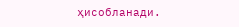ҳисобланади.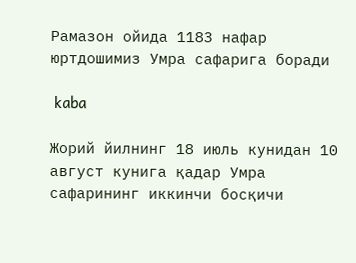Рамазон ойида 1183 нафар юртдошимиз Умра сафарига боради

 kaba

Жорий йилнинг 18 июль кунидан 10 август кунига қадар Умра сафарининг иккинчи босқичи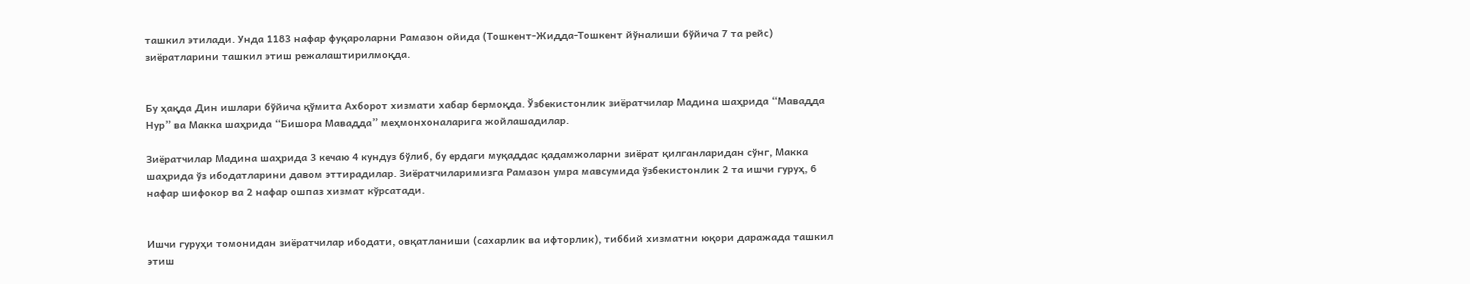ташкил этилади. Унда 1183 нафар фуқароларни Рамазон ойида (Тошкент-Жидда-Тошкент йўналиши бўйича 7 та рейс) зиёратларини ташкил этиш режалаштирилмоқда.


Бу ҳақда Дин ишлари бўйича қўмита Ахборот хизмати хабар бермоқда. Ўзбекистонлик зиёратчилар Мадина шаҳрида “Мавадда Нур” ва Макка шаҳрида “Бишора Мавадда” меҳмонхоналарига жойлашадилар.

Зиёратчилар Мадина шаҳрида 3 кечаю 4 кундуз бўлиб, бу ердаги муқаддас қадамжоларни зиёрат қилганларидан сўнг, Макка шаҳрида ўз ибодатларини давом эттирадилар. Зиёратчиларимизга Рамазон умра мавсумида ўзбекистонлик 2 та ишчи гуруҳ, 6 нафар шифокор ва 2 нафар ошпаз хизмат кўрсатади.


Ишчи гуруҳи томонидан зиёратчилар ибодати, овқатланиши (сахарлик ва ифторлик), тиббий хизматни юқори даражада ташкил этиш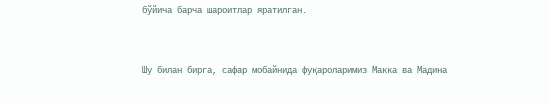бўйича барча шароитлар яратилган.


Шу билан бирга, сафар мобайнида фуқароларимиз Макка ва Мадина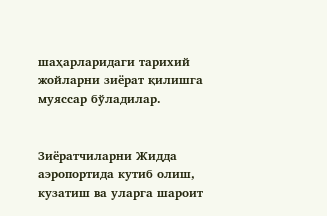шаҳарларидаги тарихий жойларни зиёрат қилишга муяссар бўладилар.


Зиёратчиларни Жидда аэропортида кутиб олиш, кузатиш ва уларга шароит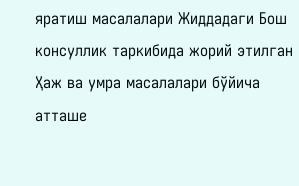яратиш масалалари Жиддадаги Бош консуллик таркибида жорий этилган Ҳаж ва умра масалалари бўйича атташе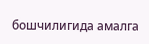бошчилигида амалга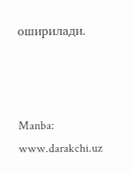оширилади.



Manba: www.darakchi.uz